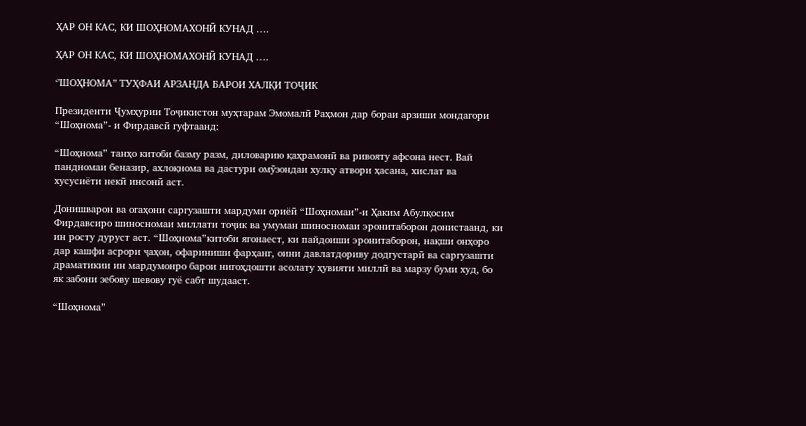ҲАР ОН КАС, КИ ШОҲНОМАХОНӢ КУНАД ….

ҲАР ОН КАС, КИ ШОҲНОМАХОНӢ КУНАД ….

‘’ШОҲНОМА’’ ТУҲФАИ АРЗАНДА БАРОИ ХАЛҚИ ТОҶИК

Президенти Ҷумҳурии Тоҷикистон муҳтарам Эмомалӣ Раҳмон дар бораи арзиши мондагори “Шоҳнома”- и Фирдавсӣ гуфтаанд:

“Шоҳнома” танҳо китоби базму разм, диловарию қаҳрамонӣ ва ривояту афсона нест. Вай пандномаи беназир, ахлоқнома ва дастури омӯзондаи хулқу атвори ҳасана, хислат ва хусусиёти некӣ инсонӣ аст.

Донишварон ва огаҳони саргузашти мардуми ориёӣ “Шоҳномаи”-и Ҳаким Абулқосим Фирдавсиро шиносномаи миллати тоҷик ва умуман шиносномаи эронитаборон донистаанд, ки ин росту дуруст аст. “Шоҳнома”китоби ягонаест, ки пайдоиши эронитаборон, нақши онҳоро дар кашфи асрори ҷаҳон, офариниши фарҳанг, оини давлатдориву додгустарӣ ва саргузашти драматикии ин мардумонро барои нигоҳдошти асолату ҳувияти миллӣ ва марзу буми худ, бо як забони зебову шевову гуё сабт шудааст.

“Шоҳнома”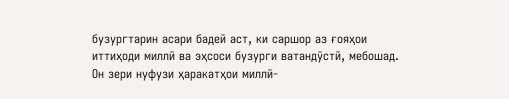бузургтарин асари бадеӣ аст, ки саршор аз ғояҳои иттиҳоди миллӣ ва эҳсоси бузурги ватандӯстӣ, мебошад. Он зери нуфузи ҳаракатҳои миллӣ-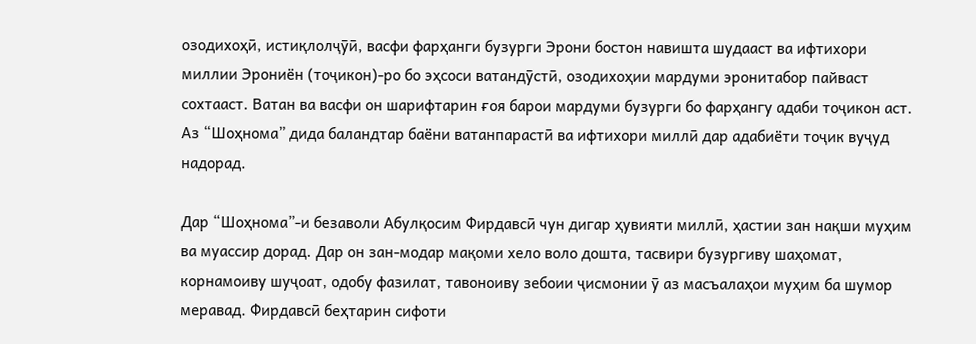озодихоҳӣ, истиқлолҷӯӣ, васфи фарҳанги бузурги Эрони бостон навишта шудааст ва ифтихори миллии Эрониён (тоҷикон)-ро бо эҳсоси ватандӯстӣ, озодихоҳии мардуми эронитабор пайваст сохтааст. Ватан ва васфи он шарифтарин ғоя барои мардуми бузурги бо фарҳангу адаби тоҷикон аст. Аз “Шоҳнома” дида баландтар баёни ватанпарастӣ ва ифтихори миллӣ дар адабиёти тоҷик вуҷуд надорад.

Дар “Шоҳнома”-и безаволи Абулқосим Фирдавсӣ чун дигар ҳувияти миллӣ, ҳастии зан нақши муҳим ва муассир дорад. Дар он зан-модар мақоми хело воло дошта, тасвири бузургиву шаҳомат, корнамоиву шуҷоат, одобу фазилат, тавоноиву зебоии ҷисмонии ӯ аз масъалаҳои муҳим ба шумор меравад. Фирдавсӣ беҳтарин сифоти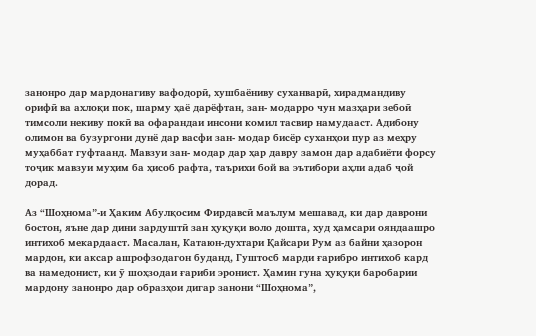занонро дар мардонагиву вафодорӣ, хушбаёниву суханварӣ, хирадмандиву орифӣ ва ахлоқи пок, шарму ҳаё дарёфтан, зан- модарро чун мазҳари зебоӣ тимсоли некиву покӣ ва офарандаи инсони комил тасвир намудааст. Адибону олимон ва бузургони дунё дар васфи зан- модар бисёр суханҳои пур аз меҳру муҳаббат гуфтаанд. Мавзуи зан- модар дар ҳар давру замон дар адабиёти форсу тоҷик мавзуи муҳим ба ҳисоб рафта, таърихи бой ва эътибори аҳли адаб ҷой дорад.

Аз “Шоҳнома”-и Ҳаким Абулқосим Фирдавсӣ маълум мешавад, ки дар даврони бостон, яъне дар дини зардуштӣ зан ҳуқуқи воло дошта, худ ҳамсари ояндаашро интихоб мекардааст. Масалан, Катаюн-духтари Қайсари Рум аз байни ҳазорон мардон, ки аксар ашрофзодагон буданд, Гуштосб марди ғарибро интихоб кард ва намедонист, ки ӯ шоҳзодаи ғариби эронист. Ҳамин гуна ҳуқуқи баробарии мардону занонро дар образҳои дигар занони “Шоҳнома”,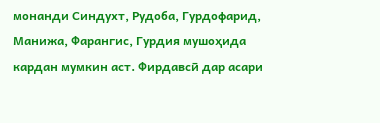монанди Синдухт, Рудоба, Гурдофарид, Манижа, Фарангис, Гурдия мушоҳида кардан мумкин аст. Фирдавсӣ дар асари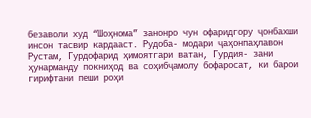безаволи худ “Шоҳнома” занонро чун офаридгору ҷонбахши инсон тасвир кардааст. Рудоба- модари ҷаҳонпаҳлавон Рустам, Гурдофарид ҳимоятгари ватан, Гурдия- зани ҳунарманду покниҳод ва соҳибҷамолу бофаросат, ки барои гирифтани пеши роҳи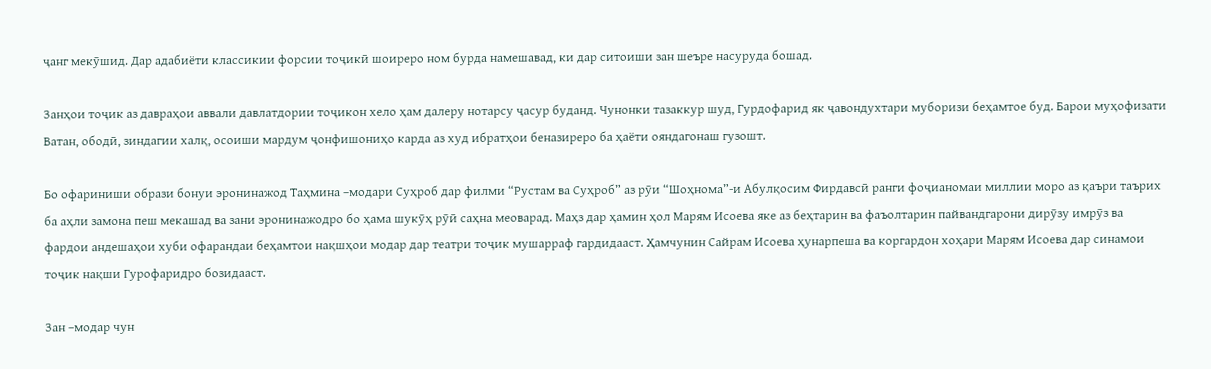ҷанг мекӯшид. Дар адабиёти классикии форсии тоҷикӣ шоиреро ном бурда намешавад, ки дар ситоиши зан шеъре насуруда бошад.

Занҳои тоҷик аз давраҳои аввали давлатдории тоҷикон хело ҳам далеру нотарсу ҷасур буданд. Чунонки тазаккур шуд, Гурдофарид як ҷавондухтари муборизи беҳамтое буд. Барои муҳофизати Ватан, ободӣ, зиндагии халқ, осоиши мардум ҷонфишониҳо карда аз худ ибратҳои беназиреро ба ҳаёти ояндагонаш гузошт.

Бо офариниши образи бонуи эронинажод Таҳмина –модари Суҳроб дар филми “Рустам ва Суҳроб” аз рӯи “Шоҳнома”-и Абулқосим Фирдавсӣ ранги фоҷианомаи миллии моро аз қаъри таърих ба аҳли замона пеш мекашад ва зани эронинажодро бо ҳама шукӯҳ рӯӣ саҳна меоварад. Маҳз дар ҳамин ҳол Марям Исоева яке аз беҳтарин ва фаъолтарин пайвандгарони дирӯзу имрӯз ва фардои андешаҳои хуби офарандаи беҳамтои нақшҳои модар дар театри тоҷик мушарраф гардидааст. Ҳамчунин Сайрам Исоева ҳунарпеша ва коргардон хоҳари Марям Исоева дар синамои тоҷик нақши Гурофаридро бозидааст.

Зан –модар чун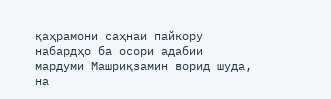қаҳрамони саҳнаи пайкору набардҳо ба осори адабии мардуми Машриқзамин ворид шуда, на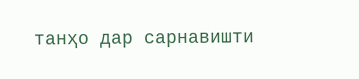танҳо дар сарнавишти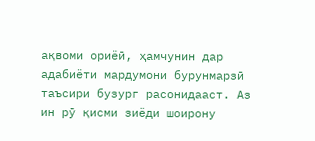ақвоми ориёӣ, ҳамчунин дар адабиёти мардумони бурунмарзӣ таъсири бузург расонидааст. Аз ин рӯ қисми зиёди шоирону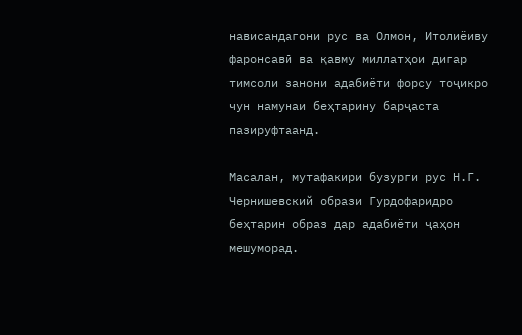нависандагони рус ва Олмон, Итолиёиву фаронсавӣ ва қавму миллатҳои дигар тимсоли занони адабиёти форсу тоҷикро чун намунаи беҳтарину барҷаста пазируфтаанд.

Масалан, мутафакири бузурги рус Н.Г. Чернишевский образи Гурдофаридро беҳтарин образ дар адабиёти ҷаҳон мешуморад.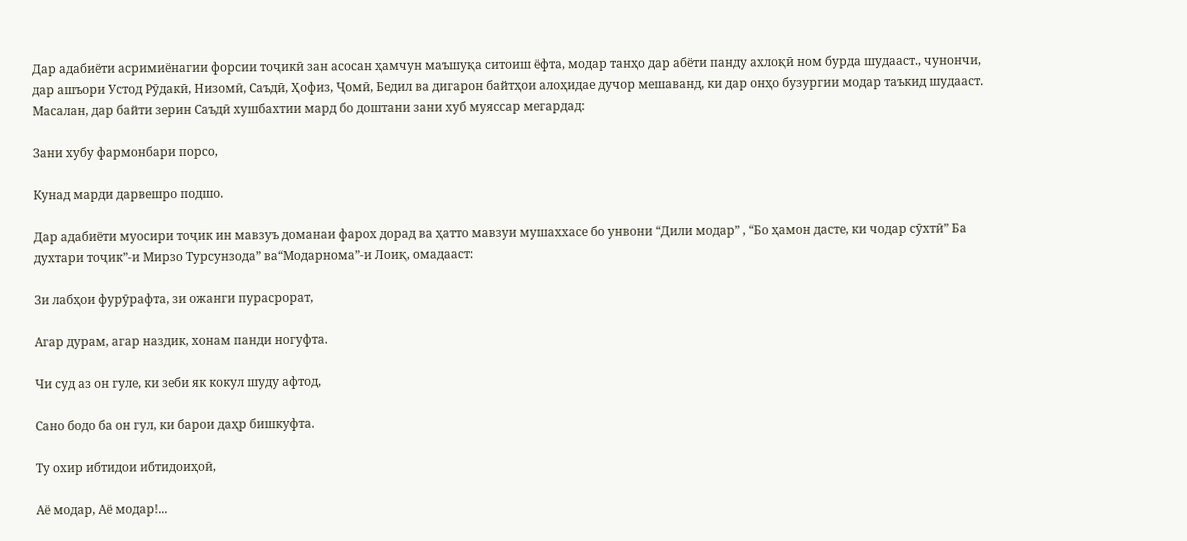Дар адабиёти асримиёнагии форсии тоҷикӣ зан асосан ҳамчун маъшуқа ситоиш ёфта, модар танҳо дар абёти панду ахлоқӣ ном бурда шудааст., чунончи, дар ашъори Устод Рӯдакӣ, Низомӣ, Саъдӣ, Ҳофиз, Ҷомӣ, Бедил ва дигарон байтҳои алоҳидае дучор мешаванд, ки дар онҳо бузургии модар таъкид шудааст. Масалан, дар байти зерин Саъдӣ хушбахтии мард бо доштани зани хуб муяссар мегардад:

Зани хубу фармонбари порсо,

Кунад марди дарвешро подшо.

Дар адабиёти муосири тоҷик ин мавзуъ доманаи фарох дорад ва ҳатто мавзуи мушаххасе бо унвони “Дили модар” , “Бо ҳамон дасте, ки чодар сӯхтӣ” Ба духтари тоҷик”-и Мирзо Турсунзода” ва“Модарнома”-и Лоиқ, омадааст:

Зи лабҳои фурӯрафта, зи ожанги пурасрорат,

Агар дурам, агар наздик, хонам панди ногуфта.

Чи суд аз он гуле, ки зеби як кокул шуду афтод,

Сано бодо ба он гул, ки барои даҳр бишкуфта.

Ту охир ибтидои ибтидоиҳоӣ,

Аё модар, Аё модар!...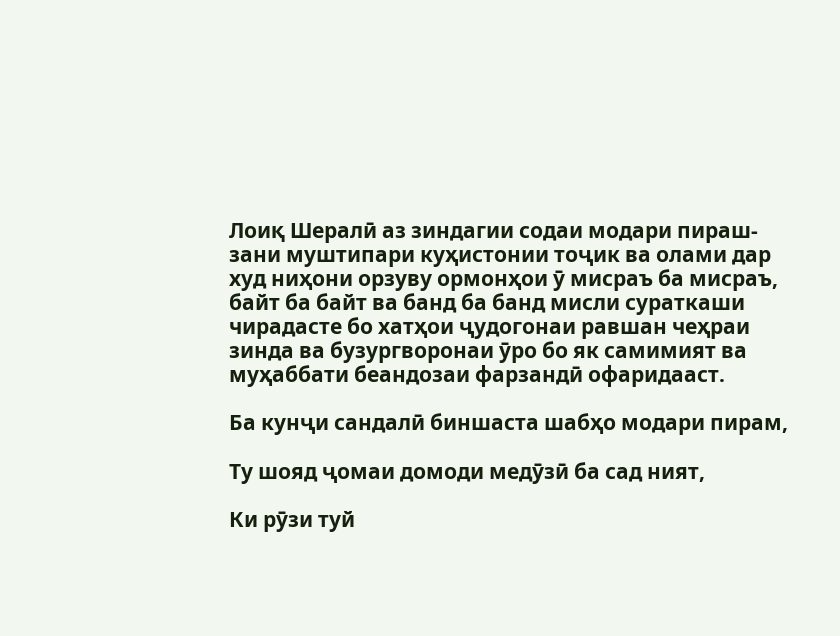Лоиқ Шералӣ аз зиндагии содаи модари пираш- зани муштипари куҳистонии тоҷик ва олами дар худ ниҳони орзуву ормонҳои ӯ мисраъ ба мисраъ, байт ба байт ва банд ба банд мисли сураткаши чирадасте бо хатҳои ҷудогонаи равшан чеҳраи зинда ва бузургворонаи ӯро бо як самимият ва муҳаббати беандозаи фарзандӣ офаридааст.

Ба кунҷи сандалӣ биншаста шабҳо модари пирам,

Ту шояд ҷомаи домоди медӯзӣ ба сад ният,

Ки рӯзи туй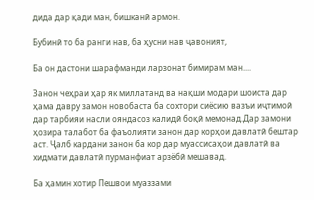дида дар қади ман, бишканӣ армон.

Бубинӣ то ба ранги нав, ба ҳусни нав ҷавоният,

Ба он дастони шарафманди ларзонат бимирам ман....

Занон чеҳраи ҳар як миллатанд ва нақши модари шоиста дар ҳама давру замон новобаста ба сохтори сиёсию вазъи иҷтимоӣ дар тарбияи насли ояндасоз калидӣ боқӣ мемонад.Дар замони ҳозира талабот ба фаъолияти занон дар корҳои давлатӣ бештар аст. Ҷалб кардани занон ба кор дар муассисаҳои давлатӣ ва хидмати давлатӣ пурманфиат арзёбӣ мешавад.

Ба ҳамин хотир Пешвои муаззами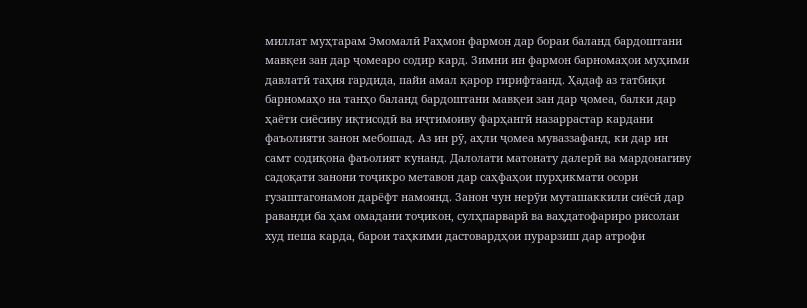миллат муҳтарам Эмомалӣ Раҳмон фармон дар бораи баланд бардоштани мавқеи зан дар ҷомеаро содир кард. Зимни ин фармон барномаҳои муҳими давлатӣ таҳия гардида, пайи амал қарор гирифтаанд. Ҳадаф аз татбиқи барномаҳо на танҳо баланд бардоштани мавқеи зан дар ҷомеа, балки дар ҳаёти сиёсиву иқтисодӣ ва иҷтимоиву фарҳангӣ назаррастар кардани фаъолияти занон мебошад. Аз ин рӯ, аҳли ҷомеа муваззафанд, ки дар ин самт содиқона фаъолият кунанд. Далолати матонату далерӣ ва мардонагиву садоқати занони тоҷикро метавон дар саҳфаҳои пурҳикмати осори гузаштагонамон дарёфт намоянд. Занон чун нерӯи муташаккили сиёсӣ дар раванди ба ҳам омадани тоҷикон, сулҳпарварӣ ва ваҳдатофариро рисолаи худ пеша карда, барои таҳкими дастовардҳои пурарзиш дар атрофи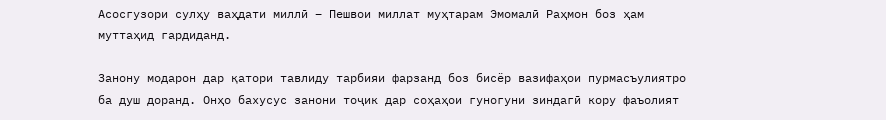Асосгузори сулҳу ваҳдати миллӣ – Пешвои миллат муҳтарам Эмомалӣ Раҳмон боз ҳам муттаҳид гардиданд.

Занону модарон дар қатори тавлиду тарбияи фарзанд боз бисёр вазифаҳои пурмасъулиятро ба душ доранд. Онҳо бахусус занони тоҷик дар соҳаҳои гуногуни зиндагӣ кору фаъолият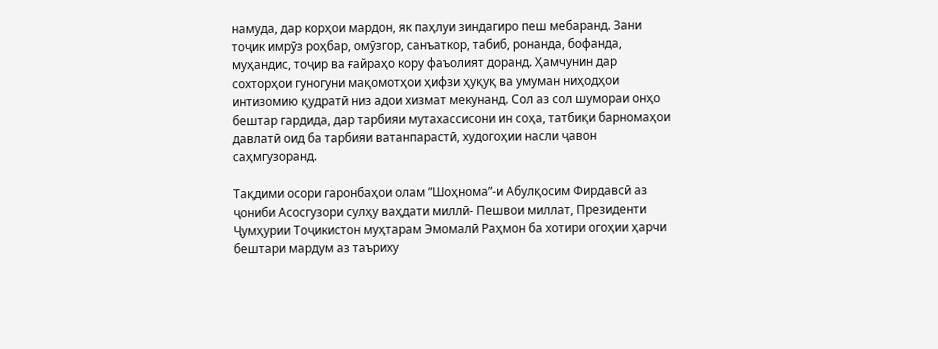намуда, дар корҳои мардон, як паҳлуи зиндагиро пеш мебаранд. Зани тоҷик имрӯз роҳбар, омӯзгор, санъаткор, табиб, ронанда, бофанда, муҳандис, тоҷир ва ғайраҳо кору фаъолият доранд. Ҳамчунин дар сохторҳои гуногуни мақомотҳои ҳифзи ҳуқуқ ва умуман ниҳодҳои интизомию қудратӣ низ адои хизмат мекунанд. Сол аз сол шумораи онҳо бештар гардида, дар тарбияи мутахассисони ин соҳа, татбиқи барномаҳои давлатӣ оид ба тарбияи ватанпарастӣ, худогоҳии насли ҷавон саҳмгузоранд.

Тақдими осори гаронбаҳои олам ”Шоҳнома”-и Абулқосим Фирдавсӣ аз ҷониби Асосгузори сулҳу ваҳдати миллӣ- Пешвои миллат, Президенти Ҷумҳурии Тоҷикистон муҳтарам Эмомалӣ Раҳмон ба хотири огоҳии ҳарчи бештари мардум аз таъриху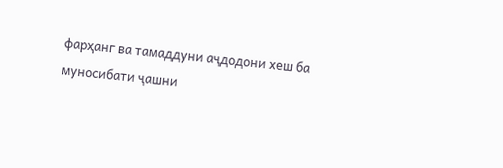фарҳанг ва тамаддуни аҷдодони хеш ба муносибати ҷашни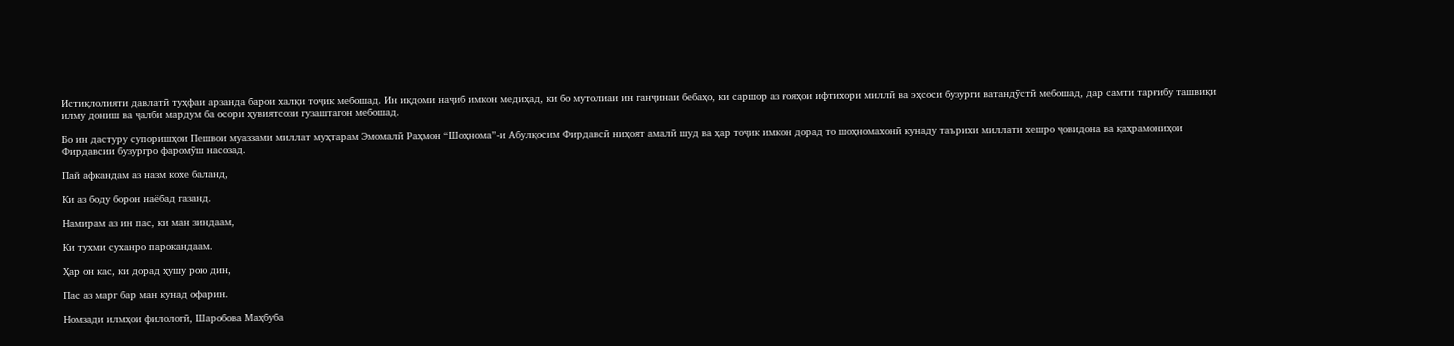Истиқлолияти давлатӣ туҳфаи арзанда барои халқи тоҷик мебошад. Ин иқдоми наҷиб имкон медиҳад, ки бо мутолиаи ин ганҷинаи бебаҳо, ки саршор аз ғояҳои ифтихори миллӣ ва эҳсоси бузурги ватандӯстӣ мебошад, дар самти тарғибу ташвиқи илму дониш ва ҷалби мардум ба осори ҳувиятсози гузаштагон мебошад.

Бо ин дастуру супоришҳои Пешвои муаззами миллат муҳтарам Эмомалӣ Раҳмон “Шоҳнома”-и Абулқосим Фирдавсӣ ниҳоят амалӣ шуд ва ҳар тоҷик имкон дорад то шоҳномахонӣ кунаду таърихи миллати хешро ҷовидона ва қаҳрамониҳои Фирдавсии бузургро фаромӯш насозад.

Пай афкандам аз назм кохе баланд,

Ки аз боду борон наёбад газанд.

Намирам аз ин пас, ки ман зиндаам,

Ки тухми суханро парокандаам.

Ҳар он кас, ки дорад ҳушу рою дин,

Пас аз марг бар ман кунад офарин.

Номзади илмҳои филологӣ, Шаробова Маҳбуба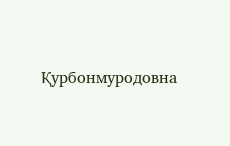Қурбонмуродовна